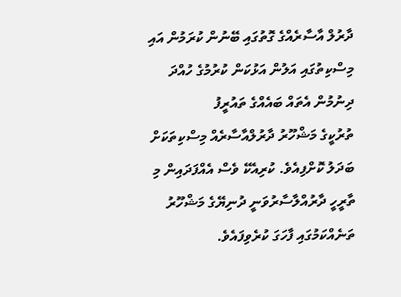ދާރުލް އާސާރެއްގެ ގޮތުގައި ބޭނުން ކުރަމުން އައި މިސްކިތުގައި އަލުން އަޅުކަން ކުރުމުގެ ހުއްދަ ދިނުމުން އެތައް ބައެއްގެ ތައުރީފު
ތުރުކީގެ މަޝްހޫރު ދާރުލްއާސާރެއް މިސްކިތަކަށް ބަދަލު ކޮށްފިއެވެ. ކުރިއެކޭ ވެސް އެއްފަދައިން މި ތާރީހީ ދާރުއްލާސާރުވަނީ ދުނިޔޭގެ މަޝްހޫރު ތަނެއްކަމުގައި ފާހަގަ ކުރެވިފައެވެ.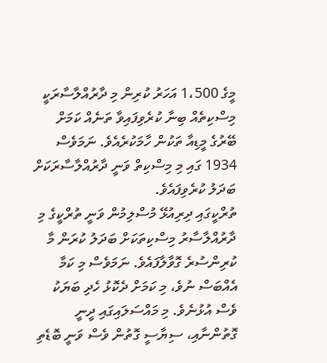މީގެ 1،500 އަހަރު ކުރިން މި ދާރުއްލާސާރަކީ މިސްކިތެއް ބިނާ ކުރެވިފައިވާ ތަނެއް ކަމަށް ބޭރުގެ މީޑިއާ ތަކުން ހާމަކުރެއެވެ. ނަމަވެސް 1934 ގައި މި މިސްކިތް ވަނީ ދާރުއްލާސާރަކަށް ބަދަލު ކުރެވިފައެވެ.
ތުރްކީގައި ދިރިއުޅޭ މުސްލިމުން ވަނީ ތުރްކީގެ މި ދާރުއްލާސާރު މިސްކިތަކަށް ބަދަލު ކުރަން މާ ކުރިންސުރެ ގޮވާލާފައެވެ. ނަމަވެސް މި ކަމާ އެއްބަސް ނުވެ، މި ކަމަށް ދެކޮޅު ހެދި ބަޔަކު ވެސް އުޅުނެވެ. މި މައްސަލައިގައި ދީނީ ގޮތުންނާއި، ސިޔާސީ ގޮތުން ވެސް ވަނީ ބޮޑެތި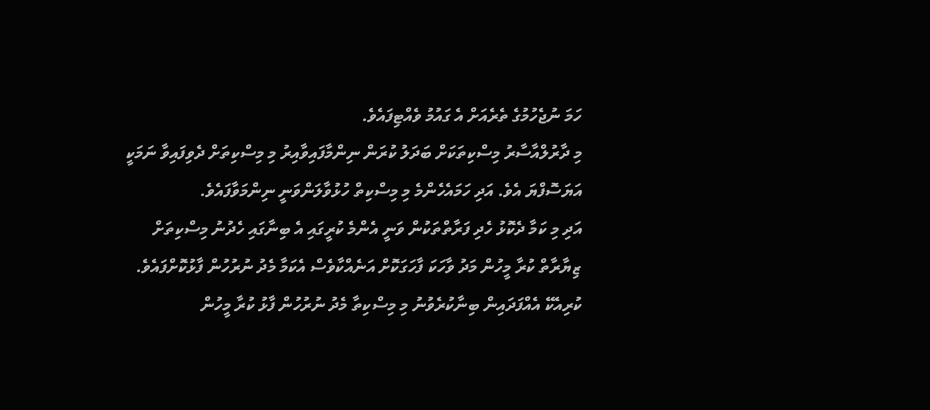ހަމަ ނުޖެހުމުގެ ތެރެއަށް އެ ގައުމު ވެއްޓިފައެވެ.
މި ދާރުލްއާސާރު މިސްކިތަކަށް ބަދަލު ކުރަން ނިންމާފައިވާއިރު މި މިސްކިތަށް ދެވިފައިވާ ނަމަކީ އަޔަސޮފްޔަ އެވެ. އަދި ހަމައެހެންމެ މި މިސްކިތް ހުޅުވާލަންވަނީ ނިންމަވާފައެވެ.
އަދި މި ކަމާ ދެކޮޅު ހެދި ފަރާތްތަކުން ވަނީ އެންމެ ކުރީގައި އެ ބިނާގައި ހެދުނު މިސްކިތަށް ޒިޔާރާތް ކުރާ މީހުން މަދު ވާހަކަ ފާހަގަކޮށް އަނެއްކާވެސް އެކަމާ މެދު ނުރުހުން ފާޅުކޮށްފައެވެ. ކުރިއެކޭ އެއްފަދައިން ބިނާކުރެވުނު މި މިސްކިތާ މެދު ނުރުހުން ފާޅު ކުރާ މީހުން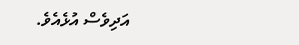އަދިވެސް އުޅެއެވެ.